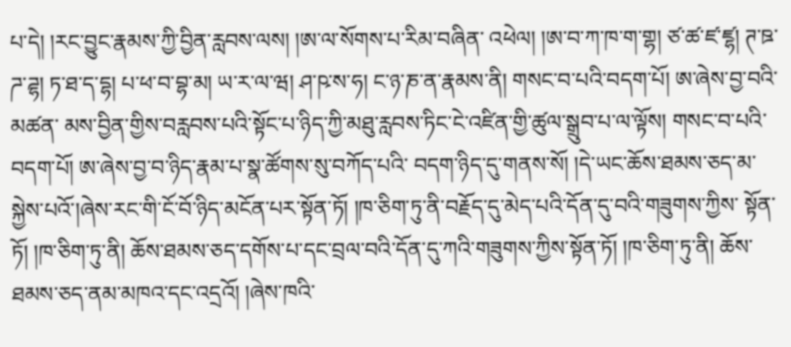པ་དེ། །རང་བྱུང་རྣམས་ཀྱི་བྱིན་རླབས་ལས། །ཨ་ལ་སོགས་པ་རིམ་བཞིན་ འཕེལ། །ཨ་བ་ཀ་ཁ་ག་གྷ། ཙ་ཚ་ཛ་ཛྷ། ཊ་ཋ་ཌ་ཌྷ། ཏ་ཐ་ད་དྷ། པ་ཕ་བ་བྷ་མ། ཡ་ར་ལ་ཝ། ཤ་ཥ་ས་ཧ། ང་ཉ་ཎ་ན་རྣམས་ནི། གསང་བ་པའི་བདག་པོ། ཨ་ཞེས་བྱ་བའི་མཚན་ མས་བྱིན་གྱིས་བརླབས་པའི་སྟོང་པ་ཉིད་ཀྱི་མཐུ་རླབས་ཏིང་ངེ་འཛིན་གྱི་ཚུལ་སྒྲུབ་པ་ལ་ལྟོས། གསང་བ་པའི་བདག་པོ། ཨ་ཞེས་བྱ་བ་ཉིད་རྣམ་པ་སྣ་ཚོགས་སུ་བཀོད་པའི་ བདག་ཉིད་དུ་གནས་སོ། །དེ་ཡང་ཆོས་ཐམས་ཅད་མ་སྐྱེས་པའོ་།ཞེས་རང་གི་ངོ་བོ་ཉིད་མངོན་པར་སྟོན་ཏོ། །ཁ་ཅིག་ཏུ་ནི་བརྗོད་དུ་མེད་པའི་དོན་དུ་བའི་གཟུགས་ཀྱིས་ སྟོན་ཏོ། །ཁ་ཅིག་ཏུ་ནི། ཆོས་ཐམས་ཅད་དགོས་པ་དང་བྲལ་བའི་དོན་དུ་ཀའི་གཟུགས་ཀྱིས་སྟོན་ཏོ། །ཁ་ཅིག་ཏུ་ནི། ཆོས་ཐམས་ཅད་ནམ་མཁའ་དང་འདྲའོ། །ཞེས་ཁའི་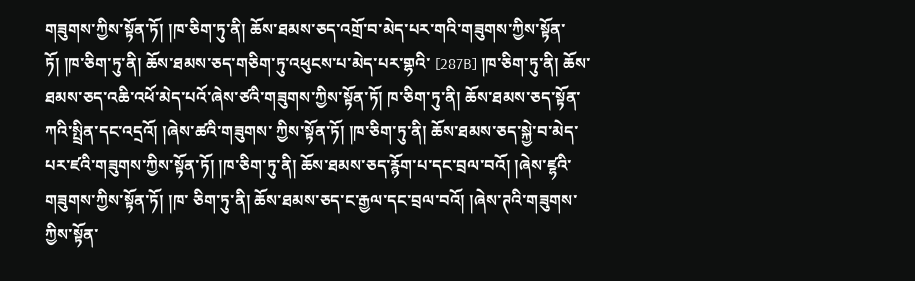གཟུགས་ཀྱིས་སྟོན་ཏོ། །ཁ་ཅིག་ཏུ་ནི། ཆོས་ཐམས་ཅད་འགྲོ་བ་མེད་པར་གའི་གཟུགས་ཀྱིས་སྟོན་ཏོ། །ཁ་ཅིག་ཏུ་ནི། ཆོས་ཐམས་ཅད་གཅིག་ཏུ་འཕུངས་པ་མེད་པར་གྷའི་ [287B] །ཁ་ཅིག་ཏུ་ནི། ཆོས་ཐམས་ཅད་འཆི་འཕོ་མེད་པའོ་ཞེས་ཙའི་གཟུགས་ཀྱིས་སྟོན་ཏོ། ཁ་ཅིག་ཏུ་ནི། ཆོས་ཐམས་ཅད་སྟོན་ཀའི་སྤྲིན་དང་འདྲའོ། །ཞེས་ཚའི་གཟུགས་ ཀྱིས་སྟོན་ཏོ། །ཁ་ཅིག་ཏུ་ནི། ཆོས་ཐམས་ཅད་སྐྱེ་བ་མེད་པར་ཛའི་གཟུགས་ཀྱིས་སྟོན་ཏོ། །ཁ་ཅིག་ཏུ་ནི། ཆོས་ཐམས་ཅད་རྙོག་པ་དང་བྲལ་བའོ། །ཞེས་ཛྷའི་གཟུགས་ཀྱིས་སྟོན་ཏོ། །ཁ་ ཅིག་ཏུ་ནི། ཆོས་ཐམས་ཅད་ང་རྒྱལ་དང་བྲལ་བའོ། །ཞེས་ཊའི་གཟུགས་ཀྱིས་སྟོན་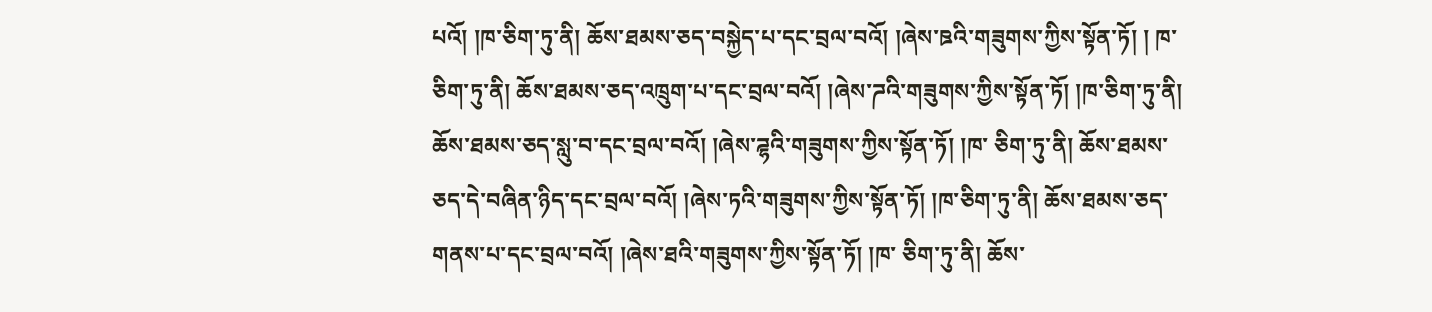པའོ། །ཁ་ཅིག་ཏུ་ནི། ཆོས་ཐམས་ཅད་བསྐྱེད་པ་དང་བྲལ་བའོ། །ཞེས་ཋའི་གཟུགས་ཀྱིས་སྟོན་ཏོ། ། ཁ་ཅིག་ཏུ་ནི། ཆོས་ཐམས་ཅད་འཁྲུག་པ་དང་བྲལ་བའོ། །ཞེས་ཌའི་གཟུགས་ཀྱིས་སྟོན་ཏོ། །ཁ་ཅིག་ཏུ་ནི། ཆོས་ཐམས་ཅད་སླུ་བ་དང་བྲལ་བའོ། །ཞེས་ཌྷའི་གཟུགས་ཀྱིས་སྟོན་ཏོ། །ཁ་ ཅིག་ཏུ་ནི། ཆོས་ཐམས་ཅད་དེ་བཞིན་ཉིད་དང་བྲལ་བའོ། །ཞེས་ཏའི་གཟུགས་ཀྱིས་སྟོན་ཏོ། །ཁ་ཅིག་ཏུ་ནི། ཆོས་ཐམས་ཅད་གནས་པ་དང་བྲལ་བའོ། །ཞེས་ཐའི་གཟུགས་ཀྱིས་སྟོན་ཏོ། །ཁ་ ཅིག་ཏུ་ནི། ཆོས་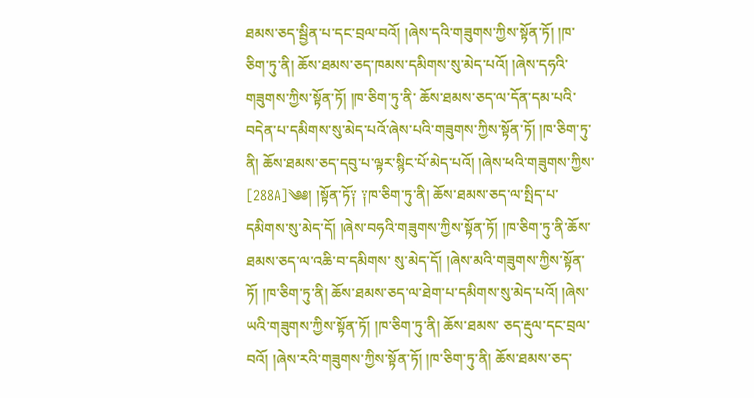ཐམས་ཅད་སྦྱིན་པ་དང་བྲལ་བའོ། །ཞེས་དའི་གཟུགས་ཀྱིས་སྟོན་ཏོ། །ཁ་ཅིག་ཏུ་ནི། ཆོས་ཐམས་ཅད་ཁམས་དམིགས་སུ་མེད་པའོ། །ཞེས་དཧའི་གཟུགས་ཀྱིས་སྟོན་ཏོ། །ཁ་ཅིག་ཏུ་ནི་ ཆོས་ཐམས་ཅད་ལ་དོན་དམ་པའི་བདེན་པ་དམིགས་སུ་མེད་པའོ་ཞེས་པའི་གཟུགས་ཀྱིས་སྟོན་ཏོ། །ཁ་ཅིག་ཏུ་ནི། ཆོས་ཐམས་ཅད་དབུ་པ་ལྟར་སྙིང་པོ་མེད་པའོ། །ཞེས་ཕའི་གཟུགས་ཀྱིས་ [288A]༄༅། །སྟོན་ཏོ༑ ༑ཁ་ཅིག་ཏུ་ནི། ཆོས་ཐམས་ཅད་ལ་སྤིད་པ་དམིགས་སུ་མེད་དོ། །ཞེས་བཧའི་གཟུགས་ཀྱིས་སྟོན་ཏོ། །ཁ་ཅིག་ཏུ་ནི་ཆོས་ཐམས་ཅད་ལ་འཆི་བ་དམིགས་ སུ་མེད་དོ། །ཞེས་མའི་གཟུགས་ཀྱིས་སྟོན་ཏོ། །ཁ་ཅིག་ཏུ་ནི། ཆོས་ཐམས་ཅད་ལ་ཐེག་པ་དམིགས་སུ་མེད་པའོ། །ཞེས་ཡའི་གཟུགས་ཀྱིས་སྟོན་ཏོ། །ཁ་ཅིག་ཏུ་ནི། ཆོས་ཐམས་ ཅད་རྡུལ་དང་བྲལ་བའོ། །ཞེས་རའི་གཟུགས་ཀྱིས་སྟོན་ཏོ། །ཁ་ཅིག་ཏུ་ནི། ཆོས་ཐམས་ཅད་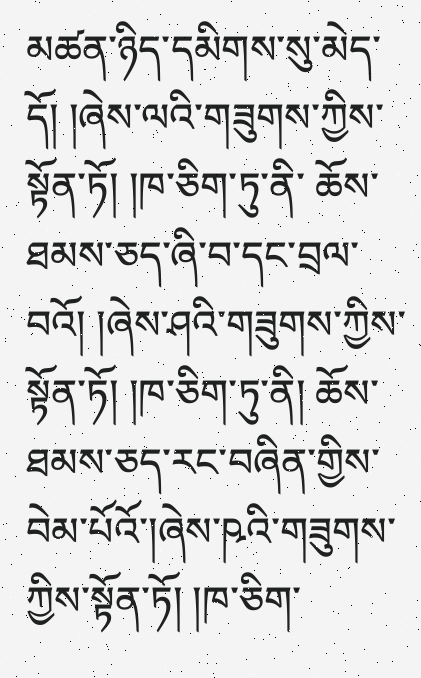མཚན་ཉིད་དམིགས་སུ་མེད་དོ། །ཞེས་ལའི་གཟུགས་ཀྱིས་སྟོན་ཏོ། །ཁ་ཅིག་ཏུ་ནི་ ཆོས་ཐམས་ཅད་ཞི་བ་དང་བྲལ་བའོ། །ཞེས་ཤའི་གཟུགས་ཀྱིས་སྟོན་ཏོ། །ཁ་ཅིག་ཏུ་ནི། ཆོས་ཐམས་ཅད་རང་བཞིན་གྱིས་བེམ་པོའོ་།ཞེས་ཥའི་གཟུགས་ཀྱིས་སྟོན་ཏོ། །ཁ་ཅིག་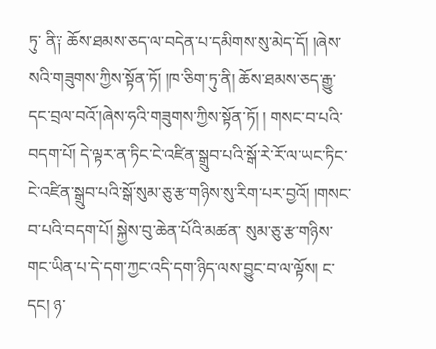ཏུ་ ནི༑ ཆོས་ཐམས་ཅད་ལ་བདེན་པ་དམིགས་སུ་མེད་དོ། །ཞེས་སའི་གཟུགས་ཀྱིས་སྟོན་ཏོ། །ཁ་ཅིག་ཏུ་ནི། ཆོས་ཐམས་ཅད་རྒྱུ་དང་བྲལ་བའོ་།ཞེས་ཧའི་གཟུགས་ཀྱིས་སྟོན་ཏོ། ། གསང་བ་པའི་བདག་པོ། དེ་ལྟར་ན་ཏིང་ངེ་འཛིན་སྒྲུབ་པའི་སྒོ་རེ་རོ་ལ་ཡང་ཏིང་ངེ་འཛིན་སྒྲུབ་པའི་སྒོ་སུམ་ཅུ་རྩ་གཉིས་སུ་རིག་པར་བྱའོ། །གསང་བ་པའི་བདག་པོ། སྐྱེས་བུ་ཆེན་པོའི་མཚན་ སུམ་ཅུ་རྩ་གཉིས་གང་ཡིན་པ་དེ་དག་ཀྱང་འདི་དག་ཉིད་ལས་བྱུང་བ་ལ་ལྟོས། ང་དང། ཉ་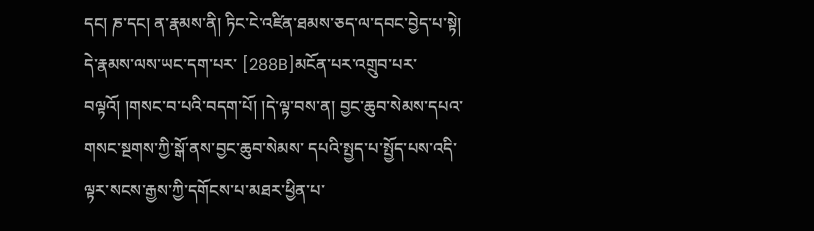དང། ཎ་དང། ན་རྣམས་ནི། ཏིང་ངེ་འཛིན་ཐམས་ཅད་ལ་དབང་བྱེད་པ་སྟེ། དེ་རྣམས་ལས་ཡང་དག་པར་ [288B]མངོན་པར་འགྲུབ་པར་བལྟའོ། །གསང་བ་པའི་བདག་པོ། །དེ་ལྟ་བས་ན། བྱང་ཆུབ་སེམས་དཔའ་གསང་སྔགས་ཀྱི་སྒོ་ནས་བྱང་ཆུབ་སེམས་ དཔའི་སྤྱད་པ་སྤྱོད་པས་འདི་ལྟར་སངས་རྒྱས་ཀྱི་དགོངས་པ་མཐར་ཕྱིན་པ་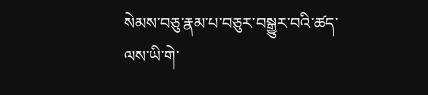སེམས་བཅུ་རྣམ་པ་བཅུར་བསྒྱུར་བའི་ཚད་ལས་ཡི་གེ་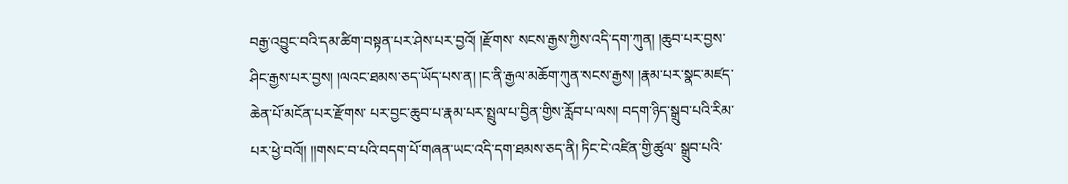བརྒྱ་འབྱུང་བའི་དམ་ཚིག་བསྟན་པར་ཤེས་པར་བྱའོ། །རྫོགས་ སངས་རྒྱས་ཀྱིས་འདི་དག་ཀུན། །ཆུབ་པར་བྱས་ཤིང་རྒྱས་པར་བྱས། །ལའང་ཐམས་ཅད་ཡོད་པས་ན། །ང་ནི་རྒྱལ་མཆོག་ཀུན་སངས་རྒྱས། །རྣམ་པར་སྣང་མཛད་ཆེན་པོ་མངོན་པར་རྫོགས་ པར་བྱང་ཆུབ་པ་རྣམ་པར་སྤྲུལ་པ་བྱིན་གྱིས་རློབ་པ་ལས། བདག་ཉིད་སྒྲུབ་པའི་རིམ་པར་ཕྱེ་བའོ།། །།གསང་བ་པའི་བདག་པོ་གཞན་ཡང་འདི་དག་ཐམས་ཅད་ནི། ཏིང་ངེ་འཛིན་གྱི་ཚུལ་ སྒྲུབ་པའི་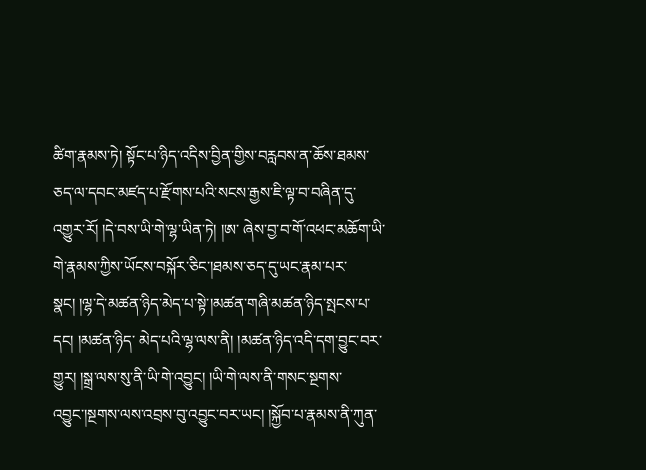ཚིག་རྣམས་ཏེ། སྟོང་པ་ཉིད་འདིས་བྱིན་གྱིས་བརླབས་ན་ཆོས་ཐམས་ཅད་ལ་དབང་མཛད་པ་རྫོགས་པའི་སངས་རྒྱས་ཇི་ལྟ་བ་བཞིན་དུ་འགྱུར་རོ། །དེ་བས་ཡི་གེ་ལྷ་ཡིན་ཏེ། །ཨ་ ཞེས་བྱ་བ་གོ་འཕང་མཆོག་ཡི་གེ་རྣམས་ཀྱིས་ཡོངས་བསྐོར་ཅིང་།ཐམས་ཅད་དུ་ཡང་རྣམ་པར་སྣང། །ལྷ་དེ་མཚན་ཉིད་མེད་པ་སྟེ་།མཚན་གཞི་མཚན་ཉིད་སྤངས་པ་དང། །མཚན་ཉིད་ མེད་པའི་ལྷ་ལས་ནི། །མཚན་ཉིད་འདི་དག་བྱུང་བར་གྱུར། །སྒྲ་ལས་སུ་ནི་ཡི་གེ་འབྱུང། །ཡི་གེ་ལས་ནི་གསང་སྔགས་འབྱུང་།སྔགས་ལས་འབྲས་བུ་འབྱུང་བར་ཡང། །སྐྱོབ་པ་རྣམས་ནི་ཀུན་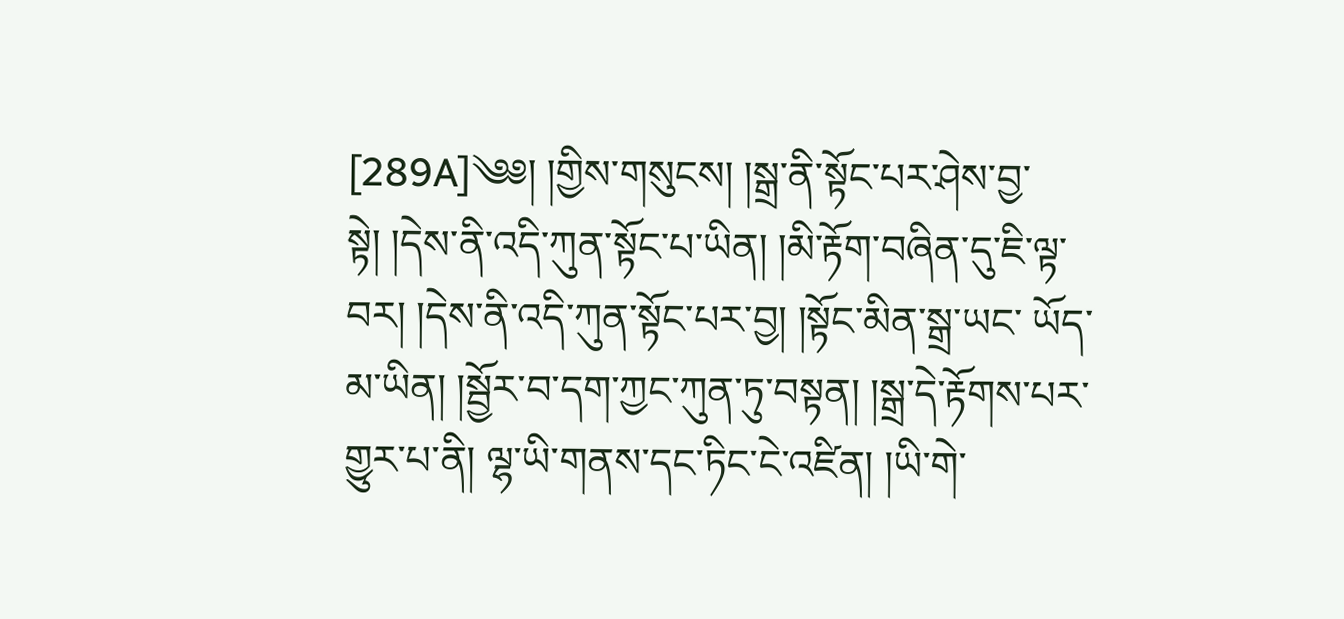[289A]༄༅། །གྱིས་གསུངས། །སྒྲ་ནི་སྟོང་པར་ཤེས་བྱ་སྟེ། །དེས་ནི་འདི་ཀུན་སྟོང་པ་ཡིན། །མི་རྟོག་བཞིན་དུ་ཇི་ལྟ་བར། །དེས་ནི་འདི་ཀུན་སྟོང་པར་བྱ། །སྟོང་མིན་སྒྲ་ཡང་ ཡོད་མ་ཡིན། །སྦྱོར་བ་དག་ཀྱང་ཀུན་ཏུ་བསྟན། །སྒྲ་དེ་རྟོགས་པར་གྱུར་པ་ནི། ལྷ་ཡི་གནས་དང་ཏིང་ངེ་འཛིན། །ཡི་གེ་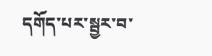དགོད་པར་སྦྱར་བ་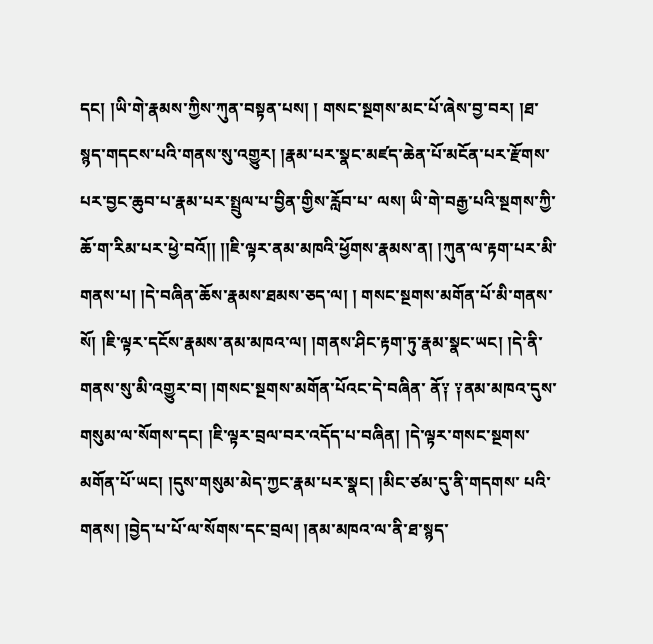དང། །ཡི་གེ་རྣམས་ཀྱིས་ཀུན་བསྟན་པས། ། གསང་སྔགས་མང་པོ་ཞེས་བྱ་བར། །ཐ་སྙད་གདངས་པའི་གནས་སུ་འགྱུར། །རྣམ་པར་སྣང་མཛད་ཆེན་པོ་མངོན་པར་རྫོགས་པར་བྱང་ཆུབ་པ་རྣམ་པར་སྤྲུལ་པ་བྱིན་གྱིས་རློབ་པ་ ལས། ཡི་གེ་བརྒྱ་པའི་སྔགས་ཀྱི་ཆོ་ག་རིམ་པར་ཕྱེ་བའོ།། །།ཇི་ལྟར་ནམ་མཁའི་ཕྱོགས་རྣམས་ན། །ཀུན་ལ་རྟག་པར་མི་གནས་པ། །དེ་བཞིན་ཆོས་རྣམས་ཐམས་ཅད་ལ། ། གསང་སྔགས་མགོན་པོ་མི་གནས་སོ། །ཇི་ལྟར་དངོས་རྣམས་ནམ་མཁའ་ལ། །གནས་ཤིང་རྟག་ཏུ་རྣམ་སྣང་ཡང། །དེ་ནི་གནས་སུ་མི་འགྱུར་བ། །གསང་སྔགས་མགོན་པོའང་དེ་བཞིན་ ནོ༑ ༑ནམ་མཁའ་དུས་གསུམ་ལ་སོགས་དང། །ཇི་ལྟར་བྲལ་བར་འདོད་པ་བཞིན། །དེ་ལྟར་གསང་སྔགས་མགོན་པོ་ཡང། །དུས་གསུམ་མེད་ཀྱང་རྣམ་པར་སྣང། །མིང་ཙམ་དུ་ནི་གདགས་ པའི་གནས། །བྱེད་པ་པོ་ལ་སོགས་དང་བྲལ། །ནམ་མཁའ་ལ་ནི་ཐ་སྙད་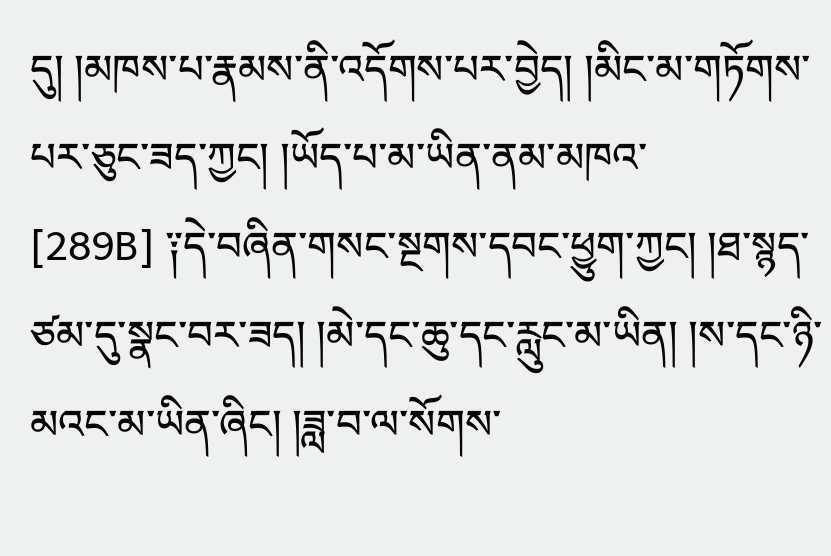དུ། །མཁས་པ་རྣམས་ནི་འདོགས་པར་བྱེད། །མིང་མ་གཏོགས་པར་ཅུང་ཟད་ཀྱང། །ཡོད་པ་མ་ཡིན་ནམ་མཁའ་ [289B] ༑དེ་བཞིན་གསང་སྔགས་དབང་ཕྱུག་ཀྱང། །ཐ་སྙད་ཙམ་དུ་སྣང་བར་ཟད། །མེ་དང་ཆུ་དང་རླུང་མ་ཡིན། །ས་དང་ཉི་མའང་མ་ཡིན་ཞིང། །ཟླ་བ་ལ་སོགས་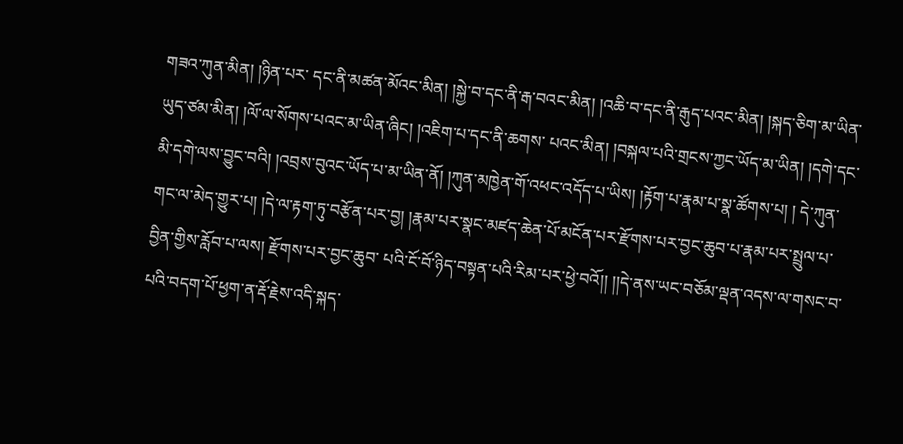གཟའ་ཀུན་མིན། །ཉིན་པར་ དང་ནི་མཚན་མོའང་མིན། །སྐྱེ་བ་དང་ནི་རྒ་བའང་མིན། །འཆི་བ་དང་ནི་རྒུད་པའང་མིན། །སྐད་ཅིག་མ་ཡིན་ཡུད་ཙམ་མིན། །ལོ་ལ་སོགས་པའང་མ་ཡིན་ཞིང། །འཇིག་པ་དང་ནི་ཆགས་ པའང་མིན། །བསྐལ་པའི་གྲངས་ཀྱང་ཡོད་མ་ཡིན། །དགེ་དང་མི་དགེ་ལས་བྱུང་བའི། །འབྲས་བུའང་ཡོད་པ་མ་ཡིན་ནོ། །ཀུན་མཁྱེན་གོ་འཕང་འདོད་པ་ཡིས། །རྟོག་པ་རྣམ་པ་སྣ་ཚོགས་པ། ། དེ་ཀུན་གང་ལ་མེད་གྱུར་པ། །དེ་ལ་རྟག་ཏུ་བརྩོན་པར་བྱ། །རྣམ་པར་སྣང་མཛད་ཆེན་པོ་མངོན་པར་རྫོགས་པར་བྱང་ཆུབ་པ་རྣམ་པར་སྤྲུལ་པ་བྱིན་གྱིས་རློབ་པ་ལས། རྫོགས་པར་བྱང་ཆུབ་ པའི་ངོ་བོ་ཉིད་བསྟན་པའི་རིམ་པར་ཕྱེ་བའོ།། །།དེ་ནས་ཡང་བཅོམ་ལྡན་འདས་ལ་གསང་བ་པའི་བདག་པོ་ཕྱག་ན་རྡོ་རྗེས་འདི་སྐད་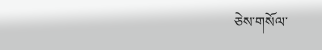ཅེས་གསོལ་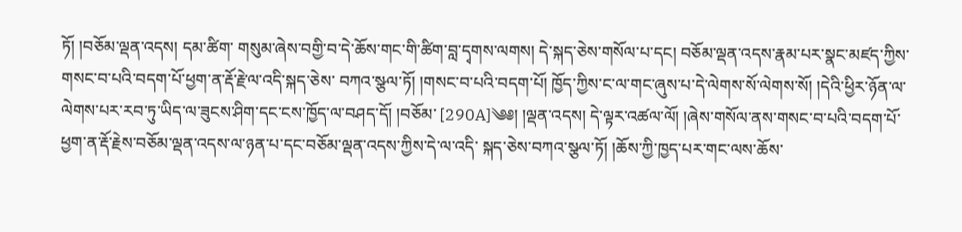ཏོ། །བཅོམ་ལྡན་འདས། དམ་ཚིག་ གསུམ་ཞེས་བགྱི་བ་དེ་ཆོས་གང་གི་ཚིག་བླ་དྭགས་ལགས། དེ་སྐད་ཅེས་གསོལ་པ་དང། བཅོམ་ལྡན་འདས་རྣམ་པར་སྣང་མཛད་ཀྱིས་གསང་བ་པའི་བདག་པོ་ཕྱག་ན་རྡོ་རྗེ་ལ་འདི་སྐད་ཅེས་ བཀའ་སྩལ་ཏོ། །གསང་བ་པའི་བདག་པོ། ཁྱོད་ཀྱིས་ང་ལ་གང་ཞུས་པ་དེ་ལེགས་སོ་ལེགས་སོ། །དེའི་ཕྱིར་ཉོན་ལ་ལེགས་པར་རབ་ཏུ་ཡིད་ལ་ཟུངས་ཤིག་དང་ངས་ཁྱོད་ལ་བཤད་དོ། །བཅོམ་ [290A]༄༅། །ལྡན་འདས། དེ་ལྟར་འཚལ་ལོ། །ཞེས་གསོལ་ནས་གསང་བ་པའི་བདག་པོ་ཕྱག་ན་རྡོ་རྗེས་བཅོམ་ལྡན་འདས་ལ་ཉན་པ་དང་བཅོམ་ལྡན་འདས་ཀྱིས་དེ་ལ་འདི་ སྐད་ཅེས་བཀའ་སྩལ་ཏོ། །ཆོས་ཀྱི་ཁྱད་པར་གང་ལས་ཆོས་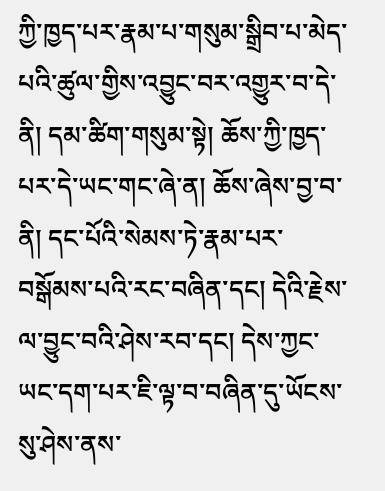ཀྱི་ཁྱད་པར་རྣམ་པ་གསུམ་སྒྲིབ་པ་མེད་པའི་ཚུལ་གྱིས་འབྱུང་བར་འགྱུར་བ་དེ་ནི། དམ་ཚིག་གསུམ་སྟེ། ཆོས་ཀྱི་ཁྱད་ པར་དེ་ཡང་གང་ཞེ་ན། ཆོས་ཞེས་བྱ་བ་ནི། དང་པོའི་སེམས་ཏེ་རྣམ་པར་བསྒོམས་པའི་རང་བཞིན་དང། དེའི་རྗེས་ལ་བྱུང་བའི་ཤེས་རབ་དང། དེས་ཀྱང་ཡང་དག་པར་ཇི་ལྟ་བ་བཞིན་དུ་ཡོངས་ སུ་ཤེས་ནས་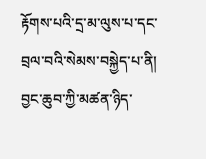རྟོགས་པའི་དྲ་མ་ལུས་པ་དང་བྲལ་བའི་སེམས་བསྐྱེད་པ་ནི། བྱང་ཆུབ་ཀྱི་མཚན་ཉིད་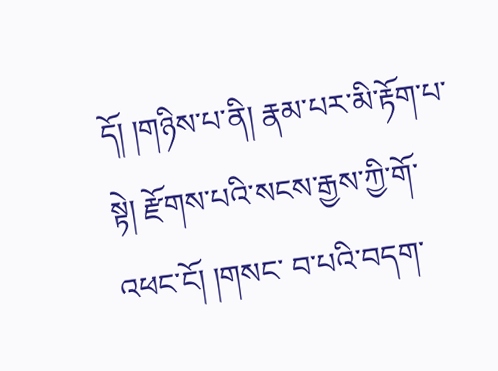དོ། །གཉིས་པ་ནི། རྣམ་པར་མི་རྟོག་པ་སྟེ། རྫོགས་པའི་སངས་རྒྱས་ཀྱི་གོ་འཕང་ངོ། །གསང་ བ་པའི་བདག་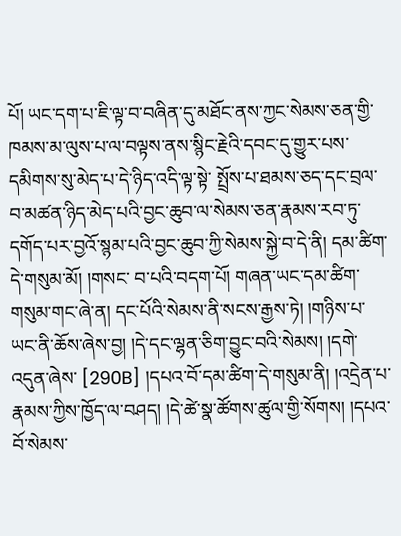པོ། ཡང་དག་པ་ཇི་ལྟ་བ་བཞིན་དུ་མཐོང་ནས་ཀྱང་སེམས་ཅན་གྱི་ཁམས་མ་ལུས་པ་ལ་བལྟས་ནས་སྙིང་རྗེའི་དབང་དུ་གྱུར་པས་དམིགས་སུ་མེད་པ་དེ་ཉིད་འདི་ལྟ་སྟེ་ སྤྲོས་པ་ཐམས་ཅད་དང་བྲལ་བ་མཚན་ཉིད་མེད་པའི་བྱང་ཆུབ་ལ་སེམས་ཅན་རྣམས་རབ་ཏུ་དགོད་པར་བྱའོ་སྙམ་པའི་བྱང་ཆུབ་ཀྱི་སེམས་སྐྱེ་བ་དེ་ནི། དམ་ཚིག་དེ་གསུམ་མོ། །གསང་ བ་པའི་བདག་པོ། གཞན་ཡང་དམ་ཚིག་གསུམ་གང་ཞེ་ན། དང་པོའི་སེམས་ནི་སངས་རྒྱས་ཏེ། །གཉིས་པ་ཡང་ནི་ཆོས་ཞེས་བྱ། །དེ་དང་ལྷན་ཅིག་བྱུང་བའི་སེམས། །དགེ་འདུན་ཞེས་ [290B] །དཔའ་བོ་དམ་ཚིག་དེ་གསུམ་ནི། །འདྲེན་པ་རྣམས་ཀྱིས་ཁྱོད་ལ་བཤད། །དེ་ཚེ་སྣ་ཚོགས་ཚུལ་གྱི་སོགས། །དཔའ་བོ་སེམས་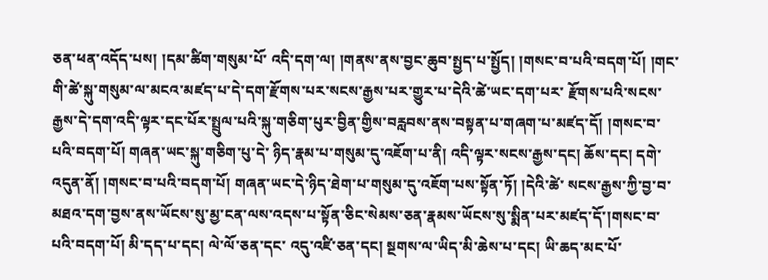ཅན་ཕན་འདོད་པས། །དམ་ཚིག་གསུམ་པོ་ འདི་དག་ལ། །གནས་ནས་བྱང་ཆུབ་སྤྱད་པ་སྤྱོད། །གསང་བ་པའི་བདག་པོ། །གང་གི་ཚེ་སྐུ་གསུམ་ལ་མངའ་མཛད་པ་དེ་དག་རྫོགས་པར་སངས་རྒྱས་པར་གྱུར་པ་དེའི་ཚེ་ཡང་དག་པར་ རྫོགས་པའི་སངས་རྒྱས་དེ་དག་འདི་ལྟར་དང་པོར་སྤྲུལ་པའི་སྐུ་གཅིག་པུར་བྱིན་གྱིས་བརླབས་ནས་བསྟན་པ་གཞག་པ་མཛད་དོ། །གསང་བ་པའི་བདག་པོ། གཞན་ཡང་སྐུ་གཅིག་པུ་དེ་ ཉིད་རྣམ་པ་གསུམ་དུ་འཇོག་པ་ནི། འདི་ལྟར་སངས་རྒྱས་དང། ཆོས་དང། དགེ་འདུན་ནོ། །གསང་བ་པའི་བདག་པོ། གཞན་ཡང་དེ་ཉིད་ཐེག་པ་གསུམ་དུ་འཇོག་པས་སྟོན་ཏོ། །དེའི་ཚེ་ སངས་རྒྱས་ཀྱི་བྱ་བ་མཐའ་དག་བྱས་ནས་ཡོངས་སུ་མྱ་ངན་ལས་འདས་པ་སྟོན་ཅིང་སེམས་ཅན་རྣམས་ཡོངས་སུ་སྨིན་པར་མཛད་དོ་།གསང་བ་པའི་བདག་པོ། མི་དད་པ་དང། ལེ་ལོ་ཅན་དང་ འདུ་འཛི་ཅན་དང། སྔགས་ལ་ཡིད་མི་ཆེས་པ་དང། ཡི་ཆད་མང་པོ་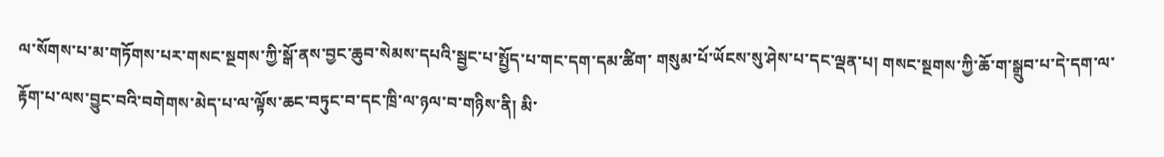ལ་སོགས་པ་མ་གཏོགས་པར་གསང་སྔགས་ཀྱི་སྒོ་ནས་བྱང་ཆུབ་སེམས་དཔའི་སྦྱང་པ་སྤྱོད་པ་གང་དག་དམ་ཚིག་ གསུམ་པོ་ཡོངས་སུ་ཤེས་པ་དང་ལྡན་པ། གསང་སྔགས་ཀྱི་ཆོ་ག་སྒྲུབ་པ་དེ་དག་ལ་རྟོག་པ་ལས་བྱུང་བའི་བགེགས་མེད་པ་ལ་ལྟོས་ཆང་བཏུང་བ་དང་ཁྲི་ལ་ཉལ་བ་གཉིས་ནི། མི་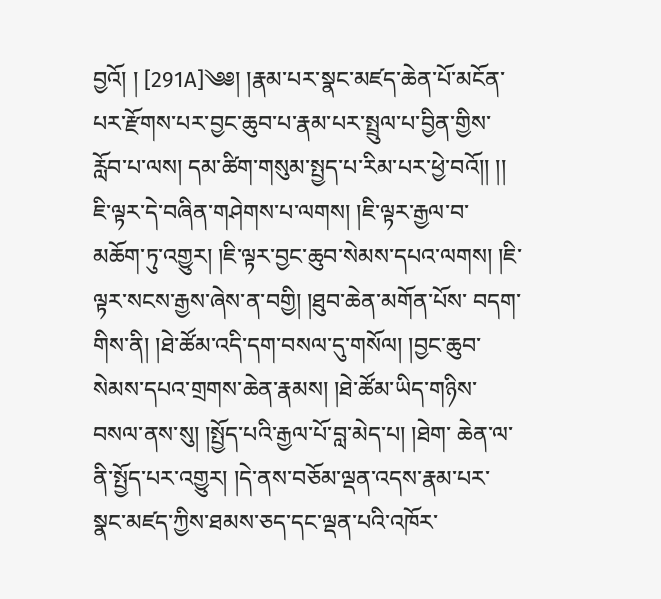བྱའོ། ། [291A]༄༅། །རྣམ་པར་སྣང་མཛད་ཆེན་པོ་མངོན་པར་རྫོགས་པར་བྱང་ཆུབ་པ་རྣམ་པར་སྤྲུལ་པ་བྱིན་གྱིས་རློབ་པ་ལས། དམ་ཚིག་གསུམ་སྤྱད་པ་རིམ་པར་ཕྱེ་བའོ།། །། ཇི་ལྟར་དེ་བཞིན་གཤེགས་པ་ལགས། །ཇི་ལྟར་རྒྱལ་བ་མཆོག་ཏུ་འགྱུར། །ཇི་ལྟར་བྱང་ཆུབ་སེམས་དཔའ་ལགས། །ཇི་ལྟར་སངས་རྒྱས་ཞེས་ན་བགྱི། །ཐུབ་ཆེན་མགོན་པོས་ བདག་གིས་ནི། །ཐེ་ཚོམ་འདི་དག་བསལ་དུ་གསོལ། །བྱང་ཆུབ་སེམས་དཔའ་གྲགས་ཆེན་རྣམས། །ཐེ་ཚོམ་ཡིད་གཉིས་བསལ་ནས་སུ། །སྤྱོད་པའི་རྒྱལ་པོ་བླ་མེད་པ། །ཐེག་ ཆེན་ལ་ནི་སྤྱོད་པར་འགྱུར། །དེ་ནས་བཅོམ་ལྡན་འདས་རྣམ་པར་སྣང་མཛད་ཀྱིས་ཐམས་ཅད་དང་ལྡན་པའི་འཁོར་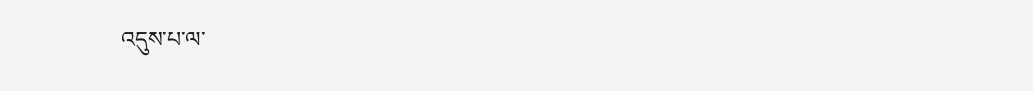འདུས་པ་ལ་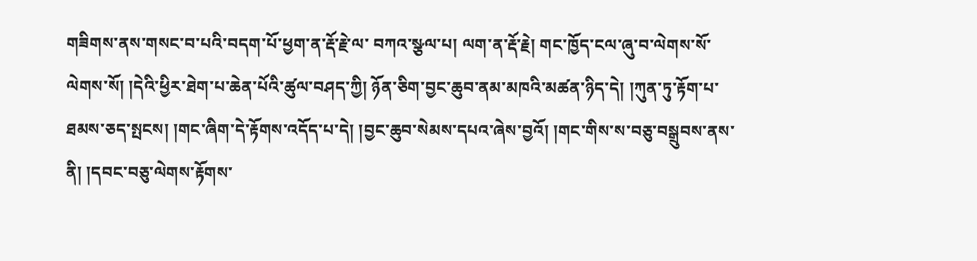གཟིགས་ནས་གསང་བ་པའི་བདག་པོ་ཕྱག་ན་རྡོ་རྗེ་ལ་ བཀའ་སྩལ་པ། ལག་ན་རྡོ་རྗེ། གང་ཁྱོད་ངལ་ཞུ་བ་ལེགས་སོ་ལེགས་སོ། །དེའི་ཕྱིར་ཐེག་པ་ཆེན་པོའི་ཚུལ་བཤད་ཀྱི། ཉོན་ཅིག་བྱང་ཆུབ་ནམ་མཁའི་མཚན་ཉིད་དེ། །ཀུན་ཏུ་རྟོག་པ་ ཐམས་ཅད་སྤངས། །གང་ཞིག་དེ་རྟོགས་འདོད་པ་དེ། །བྱང་ཆུབ་སེམས་དཔའ་ཞེས་བྱའོ། །གང་གིས་ས་བཅུ་བསྒྲུབས་ནས་ནི། །དབང་བཅུ་ལེགས་རྟོགས་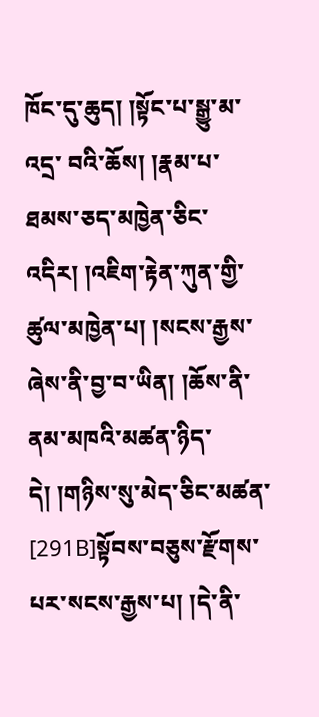ཁོང་དུ་ཆུད། །སྟོང་པ་སྒྱུ་མ་འདྲ་ བའི་ཆོས། །རྣམ་པ་ཐམས་ཅད་མཁྱེན་ཅིང་འདིར། །འཇིག་རྟེན་ཀུན་གྱི་ཚུལ་མཁྱེན་པ། །སངས་རྒྱས་ཞེས་ནི་བྱ་བ་ཡིན། །ཆོས་ནི་ནམ་མཁའི་མཚན་ཉིད་དེ། །གཉིས་སུ་མེད་ཅིང་མཚན་ [291B]སྟོབས་བཅུས་རྫོགས་པར་སངས་རྒྱས་པ། །དེ་ནི་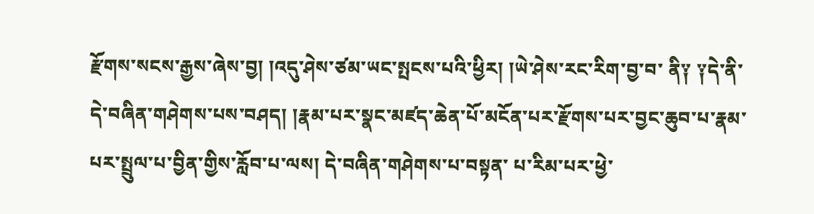རྫོགས་སངས་རྒྱས་ཞེས་བྱ། །འདུ་ཤེས་ཙམ་ཡང་སྤངས་པའི་ཕྱིར། །ཡེ་ཤེས་རང་རིག་བྱ་བ་ ནི༑ ༑དེ་ནི་དེ་བཞིན་གཤེགས་པས་བཤད། །རྣམ་པར་སྣང་མཛད་ཆེན་པོ་མངོན་པར་རྫོགས་པར་བྱང་ཆུབ་པ་རྣམ་པར་སྤྲུལ་པ་བྱིན་གྱིས་རློབ་པ་ལས། དེ་བཞིན་གཤེགས་པ་བསྟན་ པ་རིམ་པར་ཕྱེ་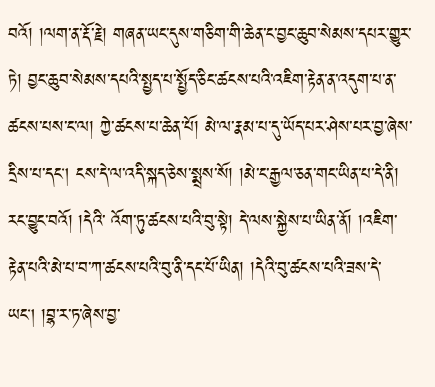བའོ། །ལག་ན་རྡོ་རྗེ། གཞན་ཡང་དུས་གཅིག་གི་ཆེན་ང་བྱང་ཆུབ་སེམས་དཔར་གྱུར་ཏེ། བྱང་ཆུབ་སེམས་དཔའི་སྤྱད་པ་སྤྱོད་ཅིང་ཚངས་པའི་འཇིག་རྟེན་ན་འདུག་པ་ན་ ཚངས་པས་ང་ལ། ཀྱེ་ཚངས་པ་ཆེན་པོ། མེ་ལ་རྣམ་པ་དུ་ཡོད་པར་ཤེས་པར་བྱ་ཞེས་དྲིས་པ་དང། ངས་དེ་ལ་འདི་སྐད་ཅེས་སྨྲས་སོ། །མེ་ང་རྒྱལ་ཅན་གང་ཡིན་པ་དེ་ནི། རང་བྱུང་བའོ། །དེའི་ འོག་ཏུ་ཚངས་པའི་བུ་སྟེ། དེ་ལས་སྐྱེས་པ་ཡིན་ནོ། །འཇིག་རྟེན་པའི་མེ་པ་བ་ཀ་ཚངས་པའི་བུ་ནི་དང་པོ་ཡིན། །དེའི་བུ་ཚངས་པའི་ཟས་དེ་ཡང། །བྷ་ར་ཏ་ཞེས་བྱ་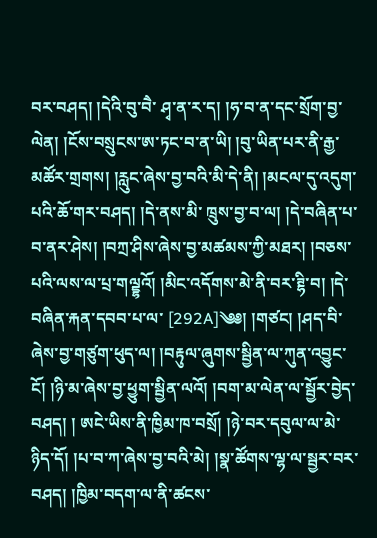བར་བཤད། །དེའི་བུ་བཻ་ ཤྭ་ན་ར་ད། །ཧ་བ་ན་དང་སྲོག་བྱ་ལེན། །ངོས་བསྲུངས་ཨ་ཏང་བ་ན་ཡི། །བུ་ཡིན་པར་ནི་རྒྱ་མཚོར་གྲགས། །རླུང་ཞེས་བྱ་བའི་མི་དེ་ནི། །མངལ་དུ་འདུག་པའི་ཆོ་གར་བཤད། །དེ་ནས་མི་ ཁྲུས་བྱ་བ་ལ། །དེ་བཞིན་པ་བ་ནར་ཤེས། །བཀྲ་ཤིས་ཞེས་བྱ་མཚམས་ཀྱི་མཐར། །བཅས་པའི་ལས་ལ་པྲ་གལྡྷའོ། །མིང་འདོགས་མེ་ནི་བར་ཊྷི་བ། །དེ་བཞིན་རྐན་དབབ་པ་ལ་ [292A]༄༅། །གཙང། །ཤད་བི་ཞེས་བྱ་གཙུག་ཕུད་ལ། །བརྟུལ་ཞུགས་སྦྱིན་ལ་ཀུན་འབྱུང་ངོ། །ཉི་མ་ཞེས་བྱ་ཕྱུག་སྦྱིན་ལའོ། །བག་མ་ལེན་ལ་སྦྱོར་བྱེད་བཤད། ། ཨངེ་ཡིས་ནི་ཁྱིམ་ཁ་བསྲོ། །ཉེ་བར་དབུལ་ལ་མེ་ཉིད་དོ། །པ་བ་ཀ་ཞེས་བྱ་བའི་མེ། །སྣ་ཚོགས་ལྷ་ལ་སྦྱར་བར་བཤད། །ཁྱིམ་བདག་ལ་ནི་ཚངས་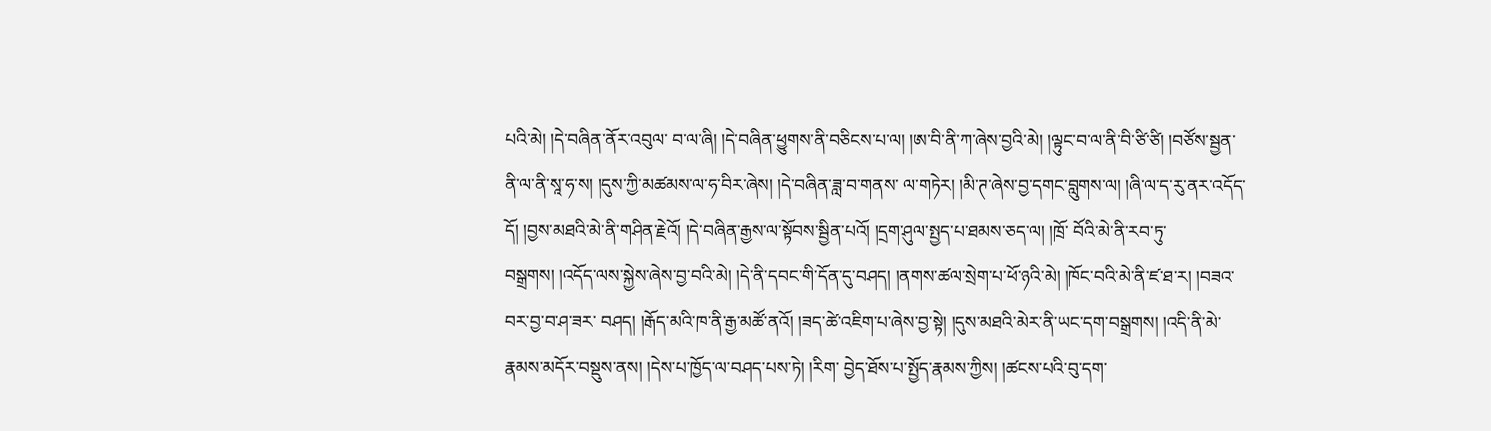པའི་མེ། །དེ་བཞིན་ནོར་འབུལ་ བ་ལ་ཞི། །དེ་བཞིན་ཕྱུགས་ནི་བཅིངས་པ་ལ། །ཨ་བི་ནི་ཀ་ཞེས་བྱའི་མེ། །ལྟུང་བ་ལ་ནི་བི་ཙི་ཙི། །བཙོས་སྦྱན་ནི་ལ་ནི་སཱ་ཧ་ས། །དུས་ཀྱི་མཚམས་ལ་ཧ་བིར་ཞེས། །དེ་བཞིན་ཟླ་བ་གནས་ ལ་གཏེར། །མི་ཊ་ཞེས་བྱ་དགང་བླུགས་ལ། །ཞི་ལ་ད་རུ་ནར་འདོད་དོ། །བྱས་མཐའི་མེ་ནི་གཤིན་རྗེའོ། །དེ་བཞིན་རྒྱས་ལ་སྟོབས་སྦྱིན་པའོ། །དྲག་ཤུལ་སྤྱད་པ་ཐམས་ཅད་ལ། །ཁྲོ་ བོའི་མེ་ནི་རབ་ཏུ་བསྒྲགས། །འདོད་ལས་སྐྱེས་ཞེས་བྱ་བའི་མེ། །དེ་ནི་དབང་གི་དོན་དུ་བཤད། །ནགས་ཚལ་སྲེག་པ་ཕོ་ཉའི་མེ། །ཁོང་བའི་མེ་ནི་ཛ་ཐ་ར། །བཟའ་བར་བྱ་བ་ཤ་ཟར་ བཤད། །རྒོད་མའི་ཁ་ནི་རྒྱ་མཚོ་ནའོ། །ཟད་ཚེ་འཇིག་པ་ཞེས་བྱ་སྟེ། །དུས་མཐའི་མེར་ནི་ཡང་དག་བསྒྲགས། །འདི་ནི་མེ་རྣམས་མདོར་བསྡུས་ནས། །དེས་པ་ཁྱོད་ལ་བཤད་པས་ཏེ། །རིག་ བྱེད་ཐོས་པ་སྤྱོད་རྣམས་ཀྱིས། །ཚངས་པའི་བུ་དག་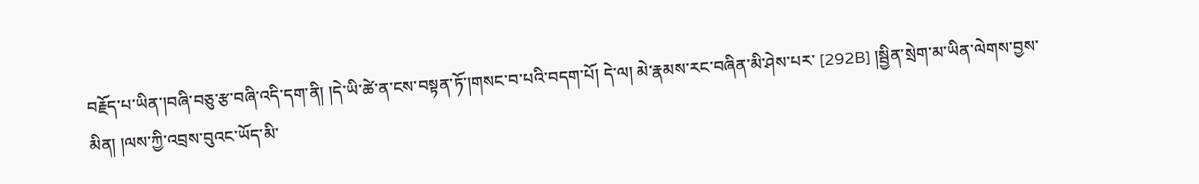བརྗོད་པ་ཡིན་།བཞི་བཅུ་རྩ་བཞི་འདི་དག་ནི། །དེ་ཡི་ཚེ་ན་ངས་བསྟན་ཏོ་།གསང་བ་པའི་བདག་པོ། དེ་ལ། མེ་རྣམས་རང་བཞིན་མི་ཤེས་པར་ [292B] །སྦྱིན་སྲེག་མ་ཡིན་ལེགས་བྱས་མིན། །ལས་ཀྱི་འབྲས་བུའང་ཡོད་མི་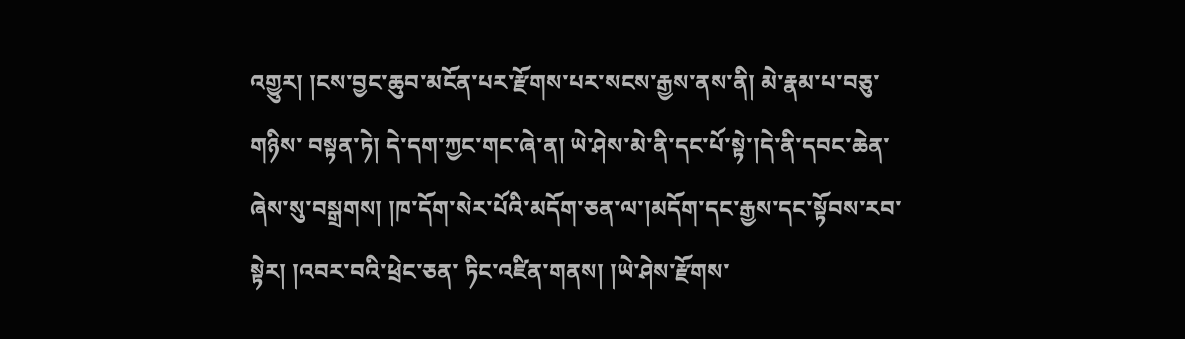འགྱུར། །ངས་བྱང་ཆུབ་མངོན་པར་རྫོགས་པར་སངས་རྒྱས་ནས་ནི། མེ་རྣམ་པ་བཅུ་གཉིས་ བསྟན་ཏེ། དེ་དག་ཀྱང་གང་ཞེ་ན། ཡེ་ཤེས་མེ་ནི་དང་པོ་སྟེ་།དེ་ནི་དབང་ཆེན་ཞེས་སུ་བསྒྲགས། །ཁ་དོག་སེར་པོའི་མདོག་ཅན་ལ་།མདོག་དང་རྒྱས་དང་སྟོབས་རབ་སྟེར། །འབར་བའི་ཕྲེང་ཅན་ ཏིང་འཛིན་གནས། །ཡེ་ཤེས་རྫོགས་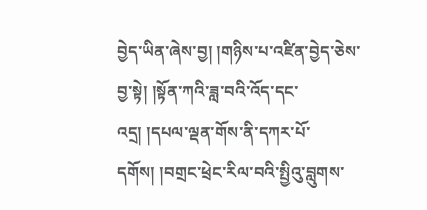བྱེད་ཡིན་ཞེས་བྱ། །གཉིས་པ་འཛིན་བྱེད་ཅེས་བྱ་སྟེ། །སྟོན་ཀའི་ཟླ་བའི་འོད་དང་འདྲ། །དཔལ་ལྡན་གོས་ནི་དཀར་པོ་དགོས། །བགྲང་ཕྲེང་རིལ་བའི་སྤྱིའུ་བླུགས་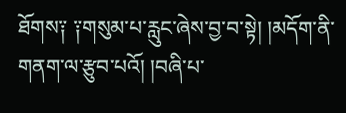ཐོགས༑ ༑གསུམ་པ་རླུང་ཞེས་བྱ་བ་སྟེ། །མདོག་ནི་གནག་ལ་རྩུབ་པའོ། །བཞི་པ་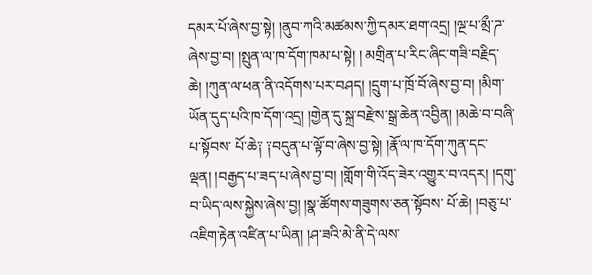དམར་པོ་ཞེས་བྱ་སྟེ། །ནུབ་ཀའི་མཚམས་ཀྱི་དམར་ཐག་འདྲ། །ལྔ་པ་མྲྀ་ཌ་ཞེས་བྱ་བ། །སྤུན་ལ་ཁ་དོག་ཁམ་པ་སྟེ། ། མགྲིན་པ་རིང་ཞིང་གཟི་བརྗིད་ཆེ། །ཀུན་ལ་ཕན་ནི་འདོགས་པར་བཤད། །དྲུག་པ་ཁྲོ་བོ་ཞེས་བྱ་བ། །མིག་ཡོན་དུད་པའི་ཁ་དོག་འདྲ། །གྱེན་དུ་སྐྲ་བརྫེས་སྒྲ་ཆེན་འབྱིན། །མཆེ་བ་བཞི་པ་སྟོབས་ པོ་ཆེ༑ ༑བདུན་པ་ལྟོ་བ་ཞེས་བྱ་སྟེ། །རྣོ་ལ་ཁ་དོག་ཀུན་དང་ལྡན། །བརྒྱད་པ་ཟད་པ་ཞེས་བྱ་བ། །གློག་གི་འོད་ཟེར་འགྱུར་བ་འདར། །དགུ་བ་ཡིད་ལས་སྐྱེས་ཞེས་བྱ། །སྣ་ཚོགས་གཟུགས་ཅན་སྟོབས་ པོ་ཆེ། །བཅུ་པ་འཇིག་རྟེན་འཛིན་པ་ཡིན། །ཤ་ཟའི་མེ་ནི་དེ་ལས་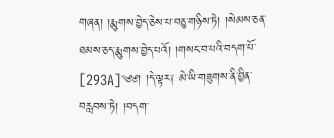གཞན། །རྨུགས་བྱེད་ཅེས་པ་བཅུ་གཉིས་ཏེ། །སེམས་ཅན་ཐམས་ཅད་རྨུགས་བྱེད་པའོ། །གསང་བ་པའི་བདག་པོ་ [293A]༄༅། །དེ་ལྟར༑ མེ་ཡི་གཟུགས་ནི་བྱིན་བརླབས་ཏེ། །བདག་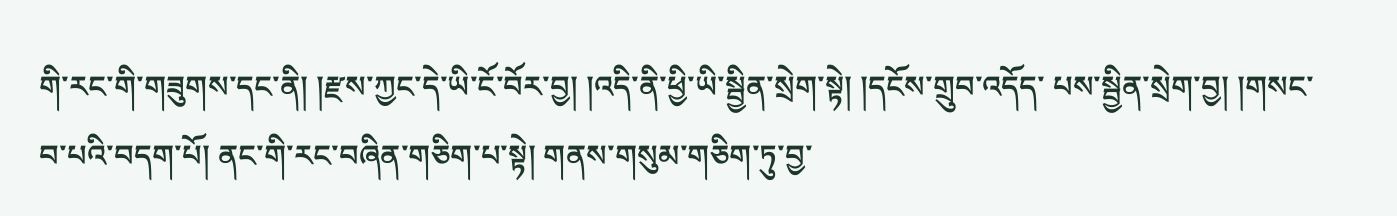གི་རང་གི་གཟུགས་དང་ནི། །རྫས་ཀྱང་དེ་ཡི་ངོ་བོར་བྱ། །འདི་ནི་ཕྱི་ཡི་སྦྱིན་སྲེག་སྟེ། །དངོས་གྲུབ་འདོད་ པས་སྦྱིན་སྲེག་བྱ། །གསང་བ་པའི་བདག་པོ། ནང་གི་རང་བཞིན་གཅིག་པ་སྟེ། གནས་གསུམ་གཅིག་ཏུ་བྱ་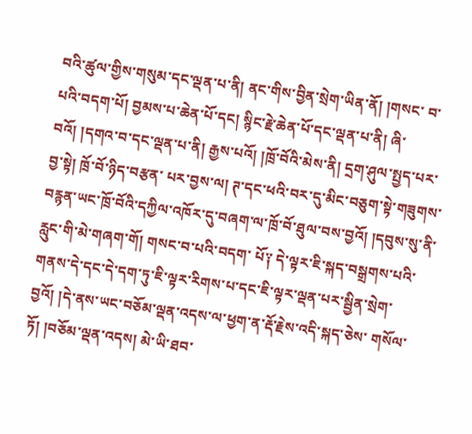བའི་ཚུལ་གྱིས་གསུམ་དང་ལྡན་པ་ནི། ནང་གིས་བྱིན་སྲེག་ཡིན་ནོ། །གསང་ བ་པའི་བདག་པོ། བྱམས་པ་ཆེན་པོ་དང། སྙིང་རྗེ་ཆེན་པོ་དང་ལྡན་པ་ནི། ཞི་བའོ། །དགའ་བ་དང་ལྡན་པ་ནི། རྒྱས་པའོ། །ཁྲོ་བོའི་མེས་ནི། དྲག་ཤུལ་སྤྱད་པར་བྱ་སྟེ། ཁྲོ་བོ་ཉིད་བརྩན་ པར་བྱས་ལ། ཊ་དང་ཕའི་བར་དུ་མིང་བཅུག་སྟེ་གཟུགས་བརྙན་ཡང་ཁྲོ་བོའི་དཀྱིལ་འཁོར་དུ་བཞག་ལ་ཁྲོ་བོ་ཐུལ་བས་བྱའོ། །དབུས་སུ་ནི་རླུང་གི་མེ་གཞག་གོ། གསང་བ་པའི་བདག་ པོ༑ དེ་ལྟར་ཇི་སྐད་བསྒྲགས་པའི་གནས་དེ་དང་དེ་དག་ཏུ་ཇི་ལྟར་རིགས་པ་དང་ཇི་ལྟར་ལྡན་པར་སྦྱིན་སྲེག་བྱའོ། །དེ་ནས་ཡང་བཅོམ་ལྡན་འདས་ལ་ཕྱག་ན་རྡོ་རྗེས་འདི་སྐད་ཅེས་ གསོལ་ཏོ། །བཅོམ་ལྡན་འདས། མེ་ཡི་ཐབ་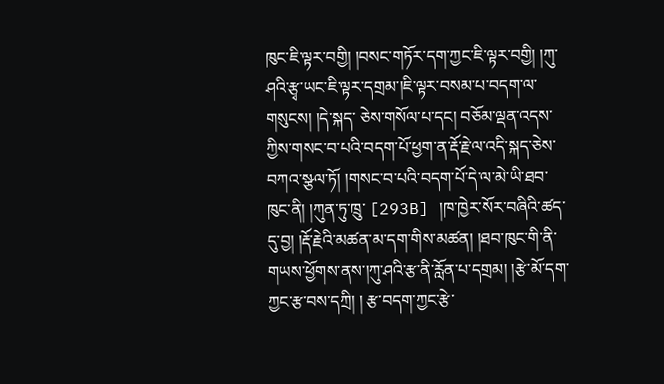ཁུང་ཇི་ལྟར་བགྱི། །བསང་གཏོར་དག་ཀྱང་ཇི་ལྟར་བགྱི། །ཀུ་ཤའི་རྩྭ་ཡང་ཇི་ལྟར་དགྲམ་།ཇི་ལྟར་བསམ་པ་བདག་ལ་གསུངས། །དེ་སྐད་ ཅེས་གསོལ་པ་དང། བཅོམ་ལྡན་འདས་ཀྱིས་གསང་བ་པའི་བདག་པོ་ཕྱག་ན་རྡོ་རྗེ་ལ་འདི་སྐད་ཅེས་བཀའ་སྩལ་ཏོ། །གསང་བ་པའི་བདག་པོ་དེ་ལ་མེ་ཡི་ཐབ་ཁུང་ནི། །ཀུན་ཏུ་ཁྲུ་ [293B] །ཁ་ཁྱེར་སོར་བཞིའི་ཚད་དུ་བྱ། །རྡོ་རྗེའི་མཚན་མ་དག་གིས་མཚན། །ཐབ་ཁུང་གི་ནི་གཡས་ཕྱོགས་ནས་།ཀུ་ཤའི་རྩ་ནི་རློན་པ་དགྲམ། །རྩེ་མོ་དག་ཀྱང་རྩ་བས་དཀྲི། ། རྩ་བདག་ཀྱང་རྩེ་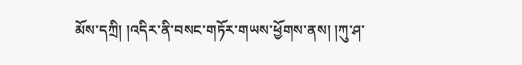མོས་དཀྲི། །འདིར་ནི་བསང་གཏོར་གཡས་ཕྱོགས་ནས། །ཀུ་ཤ་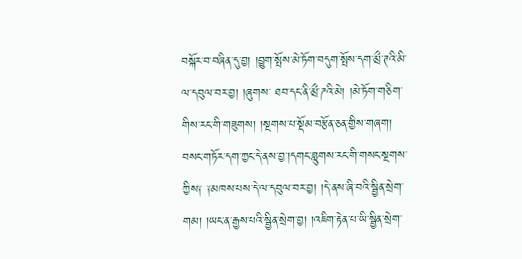བསྐོར་བ་བཞིན་དུ་བྱ། །བྱུག་སྤོས་མེ་ཏོག་བདུག་སྤོས་དག་མྲྀ་ཊའི་མི་ལ་དབུལ་བར་བྱ། །ཞུགས་ ཐབ་དང་ནི་མྲྀ་ཌའི་མེ། །མེ་ཏོག་གཅིག་གིས་རང་གི་གཟུགས། །སྔགས་པ་སྡོམ་བརྩོན་ཅན་གྱིས་གཞག། བསང་གཏོར་དག་ཀྱང་དེ་ནས་བྱ་།དགང་བླུགས་རང་གི་གསང་སྔགས་ ཀྱིས༑ ༑མཁས་པས་དེ་ལ་དབུལ་བར་བྱ། །དེ་ནས་ཞི་བའི་སྦྱིན་སྲེག་གམ། །ཡང་ན་རྒྱས་པའི་སྦྱིན་སྲེག་བྱ། །འཇིག་རྟེན་པ་ཡི་སྦྱིན་སྲེག་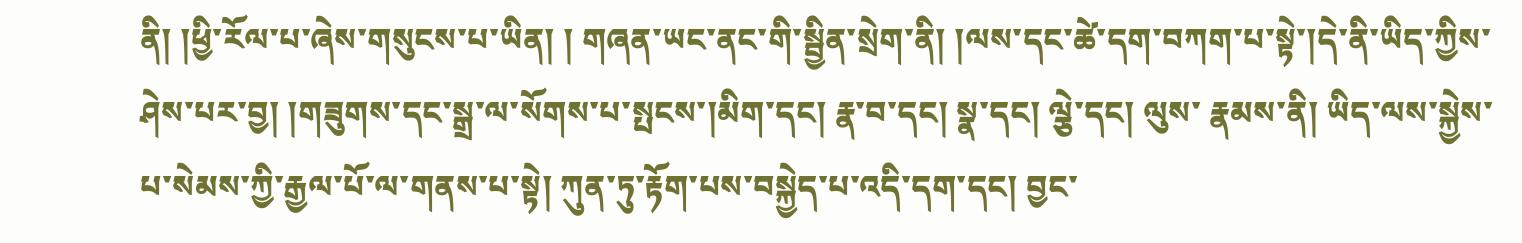ནི། །ཕྱི་རོལ་པ་ཞེས་གསུངས་པ་ཡིན། ། གཞན་ཡང་ནང་གི་སྦྱིན་སྲེག་ནི། །ལས་དང་ཚེ་དག་བཀག་པ་སྟེ་།དེ་ནི་ཡིད་ཀྱིས་ཤེས་པར་བྱ། །གཟུགས་དང་སྒྲ་ལ་སོགས་པ་སྤངས་།མིག་དང། རྣ་བ་དང། སྣ་དང། ལྕེ་དང། ལུས་ རྣམས་ནི། ཡིད་ལས་སྐྱེས་པ་སེམས་ཀྱི་རྒྱལ་པོ་ལ་གནས་པ་སྟེ། ཀུན་ཏུ་རྟོག་པས་བསྐྱེད་པ་འདི་དག་དང། བྱང་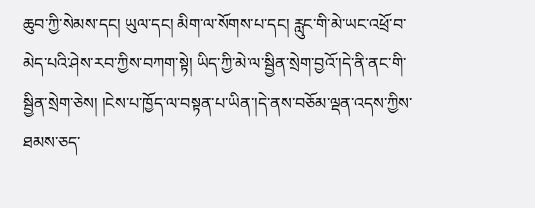ཆུབ་ཀྱི་སེམས་དང། ཡུལ་དང། མིག་ལ་སོགས་པ་དང། རླུང་གི་མེ་ཡང་འཕྲོ་བ་ མེད་པའི་ཤེས་རབ་ཀྱིས་བཀག་སྟེ། ཡིད་ཀྱི་མེ་ལ་སྦྱིན་སྲེག་བྱའོ་།དེ་ནི་ནང་གི་སྦྱིན་སྲེག་ཅེས། །ངེས་པ་ཁྱོད་ལ་བསྟན་པ་ཡིན་།དེ་ནས་བཅོམ་ལྡན་འདས་ཀྱིས་ཐམས་ཅད་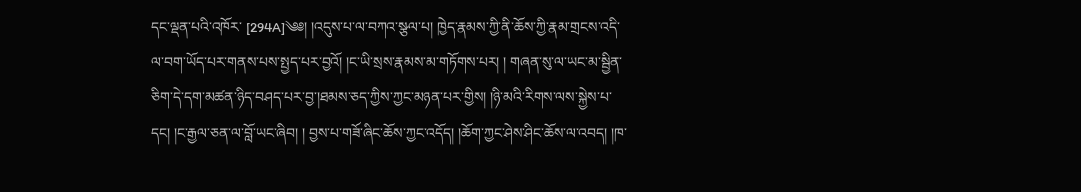དང་ལྡན་པའི་འཁོར་ [294A]༄༅། །འདུས་པ་ལ་བཀའ་སྩལ་པ། ཁྱེད་རྣམས་ཀྱི་ནི་ཆོས་ཀྱི་རྣམ་གྲངས་འདི་ལ་བག་ཡོད་པར་གནས་པས་སྤྱད་པར་བྱའོ། །ང་ཡི་སྲས་རྣམས་མ་གཏོགས་པར། ། གཞན་སུ་ལ་ཡང་མ་སྦྱིན་ཅིག་དེ་དག་མཚན་ཉིད་བཤད་པར་བྱ་།ཐམས་ཅད་ཀྱིས་ཀྱང་མཉན་པར་གྱིས། །ཉི་མའི་རིགས་ལས་སྐྱེས་པ་དང། །ང་རྒྱལ་ཅན་ལ་བློ་ཡང་ཞིབ། ། བྱས་པ་གཟོ་ཞིང་ཆོས་ཀྱང་འདོད། །ཆོག་ཀྱང་ཤེས་ཤིང་ཆོས་ལ་འབད། །ཁ་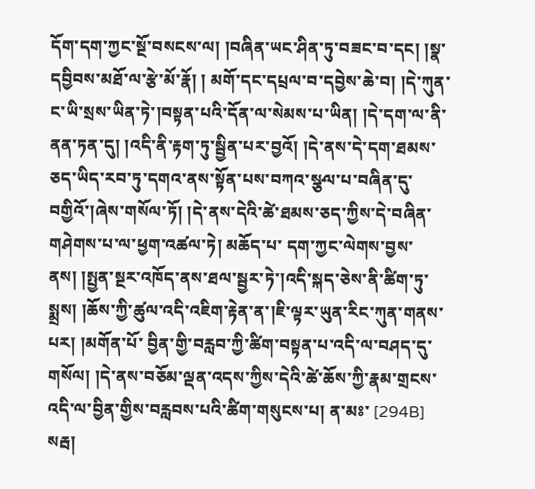དོག་དག་ཀྱང་སྔོ་བསངས་ལ། །བཞིན་ཡང་ཤིན་ཏུ་བཟང་བ་དང། །སྣ་དབྱིབས་མཐོ་ལ་རྩེ་མོ་རྣོ། ། མགོ་དང་དཔྲལ་བ་དབྱེས་ཆེ་བ། །དེ་ཀུན་ང་ཡི་སྲས་ཡིན་ཏེ་།བསྟན་པའི་དོན་ལ་སེམས་པ་ཡིན། །དེ་དག་ལ་ནི་ནན་ཏན་དུ། །འདི་ནི་རྟག་ཏུ་སྦྱིན་པར་བྱའོ། །དེ་ནས་དེ་དག་ཐམས་ ཅད་ཡིད་རབ་ཏུ་དགའ་ནས་སྟོན་པས་བཀའ་སྩལ་པ་བཞིན་དུ་བགྱིའོ་།ཞེས་གསོལ་ཏོ། །དེ་ནས་དེའི་ཚེ་ཐམས་ཅད་ཀྱིས་དེ་བཞིན་གཤེགས་པ་ལ་ཕྱག་འཚལ་ཏེ། མཆོད་པ་ དག་ཀྱང་ལེགས་བྱས་ནས། །སྤྱན་སྔར་འཁོད་ནས་ཐལ་སྦྱར་ཏེ་།འདི་སྐད་ཅེས་ནི་ཚིག་ཏུ་སྨྲས། །ཆོས་ཀྱི་ཚུལ་འདི་འཇིག་རྟེན་ན་།ཇི་ལྟར་ཡུན་རིང་ཀུན་གནས་པར། །མགོན་པོ་ བྱིན་གྱི་བརླབ་ཀྱི་ཚིག་བསྟན་པ་འདི་ལ་བཤད་དུ་གསོལ། །དེ་ནས་བཅོམ་ལྡན་འདས་ཀྱིས་དེའི་ཚེ་ཆོས་ཀྱི་རྣམ་གྲངས་འདི་ལ་བྱིན་གྱིས་བརླབས་པའི་ཚིག་གསུངས་པ། ན་མཿ་ [294B] སརྦ།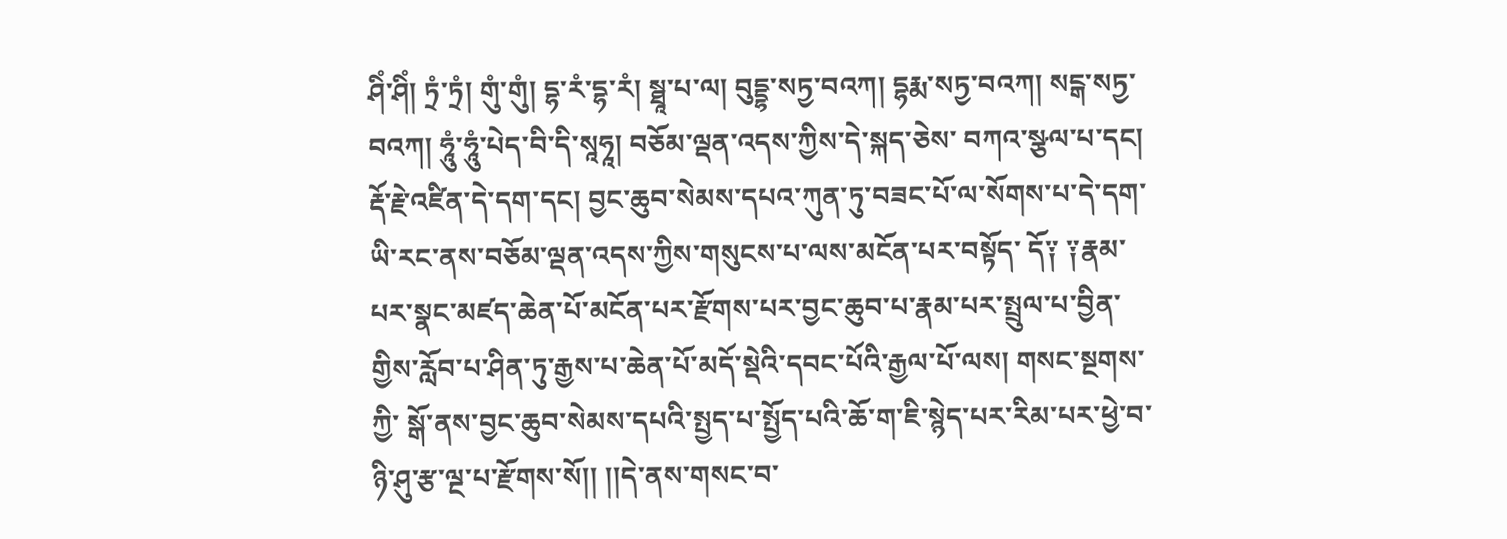ཤིཾ་ཤིཾ། ཏྲཾ་ཏྲཾ། གུཾ་གུཾ། དྷ་རཾ་དྷ་རཾ། སྠཱ་པ་ལ། བུདྡྷ་སཏྱ་བའཀ། དྷརྨ་སཏྱ་བའཀ། སངྒ་སཏྱ་བའཀ། ཧཱུཾ་ཧཱུཾ་པེད་བི་དི་སཱཧཱ། བཅོམ་ལྡན་འདས་ཀྱིས་དེ་སྐད་ཅེས་ བཀའ་སྩལ་པ་དང། རྡོ་རྗེ་འཛིན་དེ་དག་དང། བྱང་ཆུབ་སེམས་དཔའ་ཀུན་ཏུ་བཟང་པོ་ལ་སོགས་པ་དེ་དག་ཡི་རང་ནས་བཅོམ་ལྡན་འདས་ཀྱིས་གསུངས་པ་ལས་མངོན་པར་བསྟོད་ དོ༑ ༑རྣམ་པར་སྣང་མཛད་ཆེན་པོ་མངོན་པར་རྫོགས་པར་བྱང་ཆུབ་པ་རྣམ་པར་སྤྲུལ་པ་བྱིན་གྱིས་རློབ་པ་ཤིན་ཏུ་རྒྱས་པ་ཆེན་པོ་མདོ་སྡེའི་དབང་པོའི་རྒྱལ་པོ་ལས། གསང་སྔགས་ཀྱི་ སྒོ་ནས་བྱང་ཆུབ་སེམས་དཔའི་སྤྱད་པ་སྤྱོད་པའི་ཆོ་ག་ཇི་སྙེད་པར་རིམ་པར་ཕྱེ་བ་ཉི་ཤུ་རྩ་ལྔ་པ་རྫོགས་སོ།། །།དེ་ནས་གསང་བ་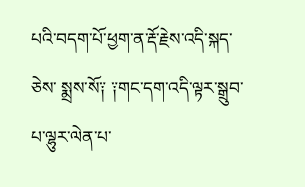པའི་བདག་པོ་ཕྱག་ན་རྡོ་རྗེས་འདི་སྐད་ཅེས་ སྨྲས་སོ༑ ༑གང་དག་འདི་ལྟར་སྒྲུབ་པ་ལྷུར་ལེན་པ་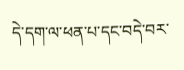དེ་དག་ལ་ཕན་པ་དང་བདེ་བར་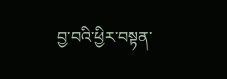བྱ་བའི་ཕྱིར་བསྟན་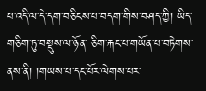པ་འདི་ལ་དེ་དག་བཅིངས་པ་བདག་གིས་བཤད་ཀྱི། ཡིད་གཅིག་ཏུ་བསྡུས་ལ་ཉོན་ ཅིག་རྐང་པ་གཡོན་པ་བཏེགས་ནས་ནི། །གཡས་པ་དང་པོར་ལེགས་པར་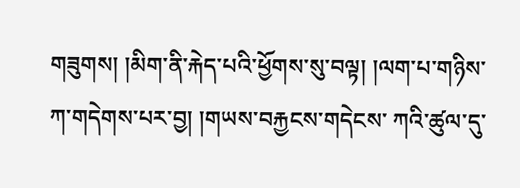གཟུགས། །མིག་ནི་རྐེད་པའི་ཕྱོགས་སུ་བལྟ། །ལག་པ་གཉིས་ཀ་གདེགས་པར་བྱ། །གཡས་བརྐྱངས་གདེངས་ ཀའི་ཚུལ་དུ་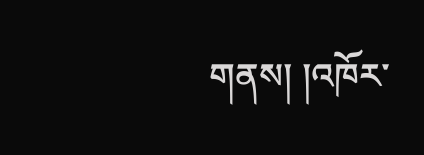གནས། །འཁོར་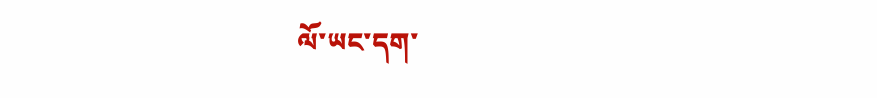ལོ་ཡང་དག་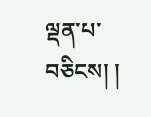ལྡན་པ་བཅིངས། །